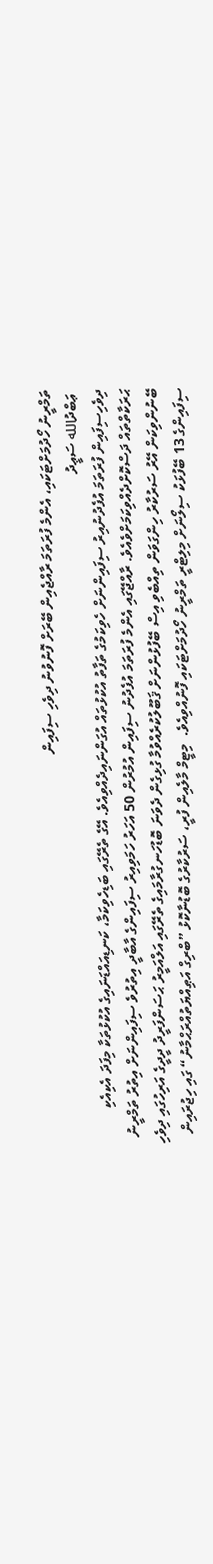ތަމްރީނު ހޯދުމަށްޓަކައި، އެންމެ ފުރަތަމަ ރާއްޖެއިން ބޭރަށް ފޮނުވުނު ދިވެހި ސިފައިން
 ޢަބްދުالله ސަޢީދު
ދިވެހިސިފައިން ފުރަތަމަ އުފެދުނުއިރު ސިފައިންނަށް ހެވިކަމުގެ ތަފާތު އުކުޅުތައް އުގަންނައިދެއްވިއެވެ. އޭގެ ތެރޭގައި ބަޑިހެވިކަމާ، ކަނޑިއައްޑަނައިގެ އުކުޅުތަކާ މިފަދަ އެކިއެކި ޙަރަކާތްތައް ދަސްކޮށްދެއްވިކަމަށްވެއެވެ. ރާއްޖޭގައި އެންމެ ފުރަތަމަ އުފެދުނު ސިފައިން އުމުރުން 50 އަހަރު ހަމަވިއިރު ސިފައިންގެ އާބާދީ އިތުރުވެ ސިފައިންނަށް އިތުރު ތަމްރީނު ބޭނުންވިކަން އޭރު ސަރުކާރު ހިންގަވަން ތިއްބެވި އިސް ބޭފުޅުންނަށް ޤަބޫލުކުރެއްވުމާ ގުޅިގެން ދެވަނަ ބޮޑުހަނގުރާމައިގެ ތެރޭގައި އަލްއަމީރު ޙަސަންފަރީދު ދީދީގެ އަރިހުގައި ދިވެހި ސިފައިންގެ 13 ބޭފުޅަކު ސިލޯނަށް މިލިޓްރީ ތަމްރީނު ހޯދުމަށްޓަކައި ފޮނުއްވިއެވެ.  މިޓީމް މާލެއިން ފުރީ، ސަރުކާރުގެ ބޮޑުނާކޮޅު ”ބްރިގް އަޠިއްޔަތުއްރަޙްމާނު“ ގައި ހިޖުރައިން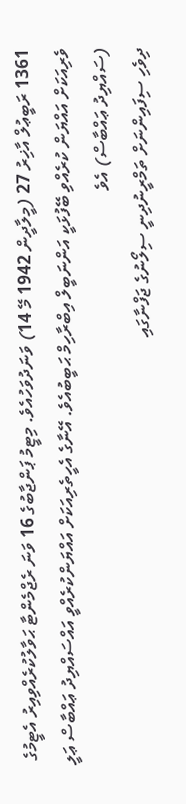1361 ރަބީޢުލް އާޚިރު 27 (މީލާދީން 1942 މޭ 14) ވަނަދުވަހުއެވެ. މިޓީމު ޕަންޖާބުގެ 16 ވަނަ ރެޖްމެންޓާ ޙަވާލުކުރެއްވިއިރު އެޓީމުގެ ވެރިއަކަށް އައްޔަން ކުރެއްވި ބޭފުޅަކީ އަންނަބީލް އިބްރާހިމް ޙަބީބުއެވެ. އޭނާގެ އެހީތެރިއަކަށް އައްޔަންކުރެއްވީ އައްސައްޔިދު ޢައްބާސް ޢަލީ (ސައްޔިދު ޢައްބާސް) އެވެ
ދިވެހި ސިފައިންނަށް ތަމްރީނުދިނީ ސިލޯނުގެ ޖަފްނާގައި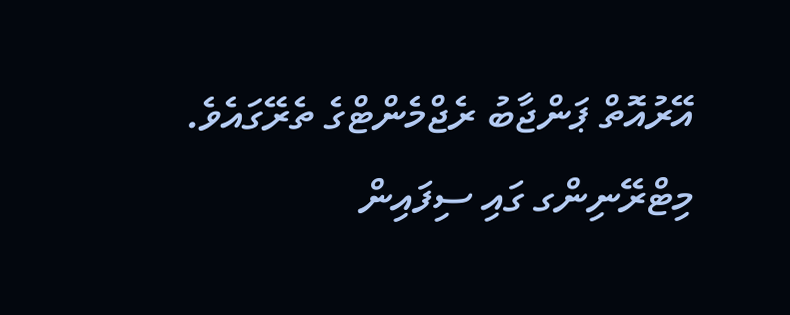އޭރުއޮތް ޕަންޖާބު ރެޖްމެންޓްގެ ތެރޭގައެވެ. މިޓްރޭނިންގ ގައި ސިފައިން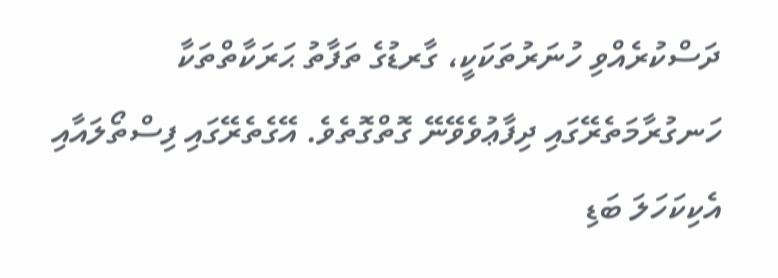ދަސްކުރެއްވި ހުނަރުތަކަކީ، ގާރޑުގެ ތަފާތު ޙަރަކާތްތަކާ ހަނގުރާމަތެރޭގައި ދިފާޢުވެވޭނޭ ގޮތްގޮތެވެ. އޭގެތެރޭގައި ފިސްތޯލައާއި އެކިކަހަލަ ބަޑި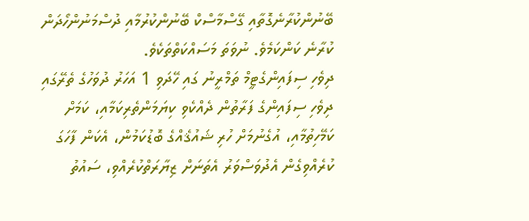ބޭނުންކުރާނެގޮތާއި ގޭސްމާސްކް ބޭނުންކުރުމާއި ދުސްމަނުންހޯދަން ކުރާނެ ކަންކަމެވެ. ނުވަތަ މަސައްކަތްތަކެވެ.
ދިވެހި ސިފައިންގެޓީމް ތަމްރީނު ގައި ހޭދަވި 1 އަހަރު ދުވަހުގެ ތެރޭގައި ދިވެހި ސިފައިންގެ ފަރާތުން ދެއްކެވި ކިޔަމަންތެރިކަމާއި، ކަމަށް ކަމޭހިތުމާއި، އުގެނުމަށް ހުރި ޝައުޤެއްގެ ބޮޑުކަމުން، އެކަން ފާހަގަ ކުރެއްވިގެން އެދުވަސްވަރު އެތަނަށް ޒިޔާރަތްކުރެއްވި، ސައުތު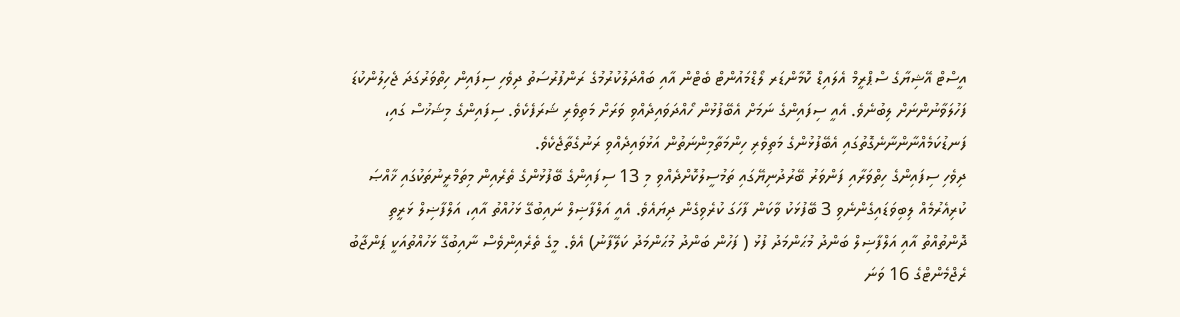އީސްޓް އޭޝިޔާގެ ސްޕްރީމް އެލައިޑް ކޮމާންޑަރ ލޯޑްމައުންޓް ބެޓްން އާއި ބައްދަލުކުރުމުގެ ރަންފުރުސަތު ދިވެހި ސިފައިން ހިތްވަރުގަދަ ޖެހިލުންކުޑަ ފަހުލަވާނުންނަށް ލިބުނެވެ. އެއީ ސިފައިންގެ ނަމަށް އެބޭފުޅުން ހޯއްދަވައިދެއްވި ވަރަށް މަތިވެރި ޝަރަފެކެވެ. ސިފައިންގެ މިޝަޚުސް ގައި، ފަނޑުކަމެއްނާންނާނެގޮތުގައި އެބޭފުޅުންގެ މަތިވެރި ހިންމަތާމިންނަތުން އަޅުވައިދެއްވި ރަނުގެތާޖެކެވެ.
ދިވެހި ސިފައިންގެ ހިތްވަރާއި ފަންވަރު ބޭރުދުނިޔޭގައި ތަމުސީލުކޮށްދެއްވި މި 13 ސިފައިންގެ ބޭފުޅުންގެ ތެރެއިން މިތަމްރީނުތަކުގައި ޚާއްޞަ ކުރިއެރުމެއް ލިބިވަޑައިގެންނެވި 3 ބޭފުޅަކު ވާކަން ފާހަގަ ކުރެވިގެން ދިޔައެވެ. އެއީ އަލްފާޟިލް ނައިބުގޭ ޅަހުއްތު އާއި، އަލްފާޟިލް ޅަރީތި ދޮންތުއްތު އާއި އަލްފާޟިލް ބަންދު މުޙަންމަދު ފުޅު ( ފަހުން ބަންދު މުޙަންމަދު ކަލޭފާނު) އެވެ. މީގެ ތެރެއިންވެސް ނާއިބުގޭ ޅަހުއްތުއަކީ ޕަންޖާބު ރެޖްމެންޓްގެ 16 ވަނަ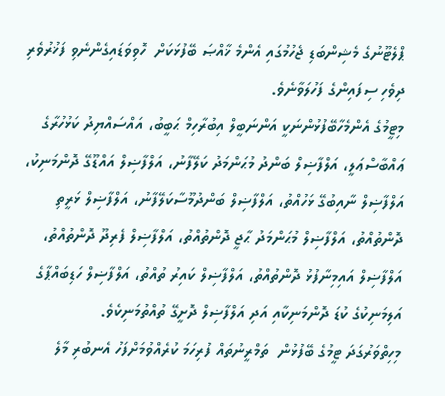ޕްލެޓޫނުގެ މެޝިންބަޑި ޖެހުމުގައި އެންމެ ޚާއްޞަ ބޭފުޅަކަށް  ހޮވިވަޑައިގެންނެވި ފަޚުރުވެރި ދިވެހި ސިފައިންގެ ފަހުލަވާނެވެ.
މިޓީމުގެ އެންމެހާބޭފުޅުންނަކީ އަންނަބީލް އިބުރާހިމް ޙަބީބު، އައްސައްޔިދު ކަޅުހުރާގެ ޢައްބާސްޢަލީ، އަލްފާޟިލް ބަންދު މުޙަންމަދު ކަލޭފާނު، އަލްފާޟިލް އައްޑޫގޭ ދޮންމަނިކު، އަލްފާޟިލް ނާއިބުގޭ ޅަހުއްތު، އަލްފާޟިލް ބަންދުމޫސާކަލޭފާނު، އަލްފާޟިލް ޅަރީތި ދޮންތުއްތު، އަލްފާޟިލް މުޙަންމަދު ޙާޖީ ދޮންތުއްތު، އަލްފާޟިލް ފެރިދޫ ދޮންތުއްތު، އަލްފާޟިލް އައިމިނާފުޅު ދޮންތުއްތު، އަލްފާޟިލް ކައިރު ތުއްތު، އަލްފާޟިލް ހަޑިބައްޕާގެ އަލިމަނިކުގެ ކުޑަ ދޮންމަނިކާއި އަދި އަލްފާޟިލް ދޮށީގޭ ތުއްތުމަނިކެވެ.
މިހިތްވަރުގަދަ ޓީމުގެ ބޭފުޅުން  ތަމްރީނުތައް ފުރިހަމަ ކުރެއްވުމަށްފަހު އެނބުރި މާލެ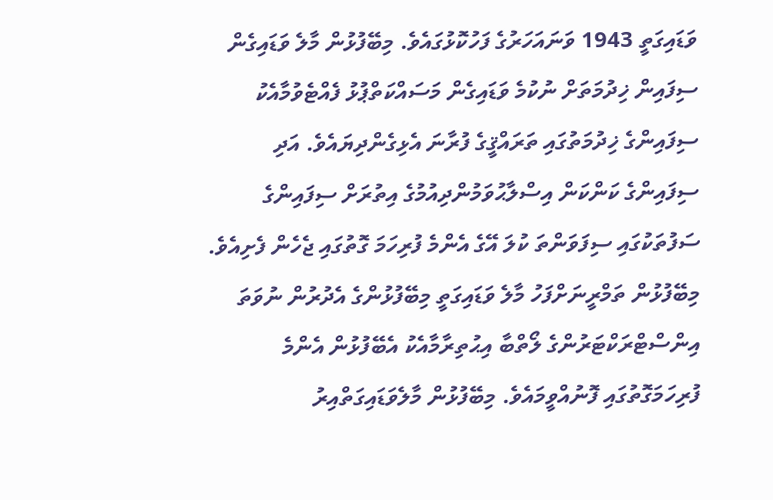ވަޑައިގަތީ 1943 ވަނައަހަރުގެ ފަހުކޮޅުގައެވެ. މިބޭފުޅުން މާލެ ވަޑައިގެން ސިފައިން ޚިދުމަތަށް ނުކުމެ ވަޑައިގެން މަސައްކަތްޕުޅު ފެއްޓެވުމާއެކު ސިފައިންގެ ޚިދުމަތުގައި ތަރައްޤީގެ ފުރާނަ އެޅިގެންދިޔައެވެ. އަދި ސިފައިންގެ ކަންކަން އިސްލާޙުވަމުންދިއުމުގެ އިތުރަށް ސިފައިންގެ ސަފުތަކުގައި ސިފަވަންތަ ކުލަ އޭގެ އެންމެ ފުރިހަމަ ގޮތުގައި ޖެހެން ފެށިއެވެ.
މިބޭފުޅުން ތަމްރީނަށްފަހު މާލެ ވަޑައިގަތީ މިބޭފުޅުންގެ އެދުރުން ނުވަތަ އިންސްޓްރަކްޓަރުންގެ ލޯތްބާ އިޙުތިރާމާއެކު އެބޭފުޅުން އެންމެ ފުރިހަމަގޮތުގައި ފޮނުއްވީމައެވެ. މިބޭފުޅުން މާލެވަޑައިގަތްއިރު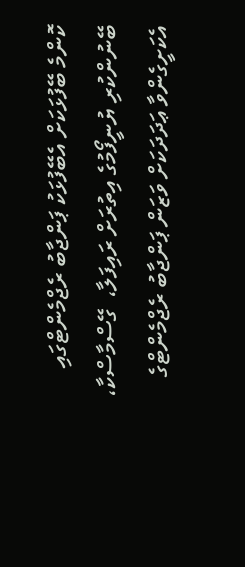ކޮންމެ ބޭފުޅަކަށް އެބޭފުޅަކު ޕަންޖާބު ރެޖްމެންޓްގައި ބޭނުންކުރި ޔުނީފޯމުގެ އިތުރަށް ރައިފަލާ،  ގޭސްމާސްކާ، އެކަށީގެންވާ ޢަދަދަކަށް ވަޒަން ޕަންޖާބު ރެޖްމެންޓްގެ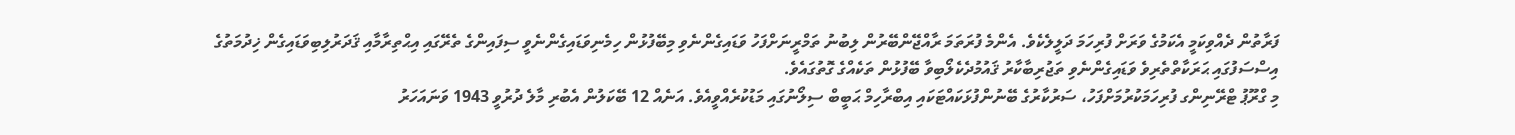ފަރާތުން ދެއްވިކަމީ އެކަމުގެ ވަރަށް ފުރިހަމަ ދަލީލެކެވެ. އެންމެ ފުރަތަމަ ރާއްޖޭންބޭރުން ލިބުނު ތަމްރީނަށްފަހު ވަޑައިގެންނެވި މިބޭފުޅުން ހިމެނިވަޑައިގެންނެވީ ސިފައިންގެ ތެރޭގައި އިޙްތިރާމާއި ޤަދަރުލިބިވަޑައިގެން ޚިދުމަތުގެ އިސްސަފުގައި ޙަރަކާތްތެރިވެ ވަޑައިގެންނެވި ތަޖުރިބާކާރު ޤައުމުދެކެލޯބިވާ ބޭފުޅުން ތަކެއްގެ ގޮތުގައެވެ.
މި ގްރޫޕު ޓްރޭނިންގ ފުރިހަމަކުރުމަށްފަހު، ސަރުކާރުގެ ބޭނުންފުޅަކައްޓަކައި އިބްރާހިމް ޙަބީބް ސިލޯނުގައި މަޑުކުރެއްވީއެވެ. އަނެއް 12 ބޭކަލުން އެބުރި މާލެ ދުރުވީ 1943 ވަނައަހަރު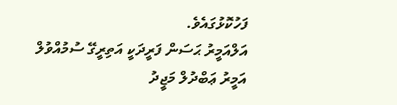ފަހުކޮޅުގައެވެ.
އަލްއަމީރު ޙަސަން ފަރީދަކީ އަތިރީގޭ ސުމުއްވުލް އަމީރު ޢަބްދުލް މަޖީދު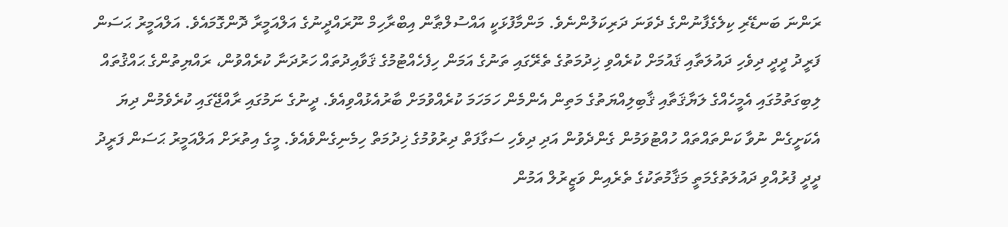ރަންނަ ބަނޑޭރި ކިލެގެފާނުންގެ ދެވަނަ ދަރިކަލުންނެވެ. މަންމާފުޅަކީ އައްސުލްޠާން އިބްރާހިމް ނޫރައްދީނުގެ އަލްއަމީރާ ދޮންގޮމައެވެ. އަލްއަމީރު ޙަސަން ފަރީދު ދީދީ ދިވެހި ދައުލަތާއި ޤައުމަށް ކުރެއްވި ޚިދުމަތުގެ ތެރޭގައި ތަނުގެ އަމަން ހިފެހެއްޓުމުގެ ޤަވާއިދުތައް ހަރުދަނާ ކުރެއްވުން، ރައްޔިތުންގެ ޙައްޤުތައް ލިބިގަތުމުގައި އެމީހެއްގެ ލަޔާޤަތާއި ޤާބިލިއްޔަތުގެ މަތިން އެންމެން ހަމަހަމަ ކުރެއްވުމަށް ބާރުއެޅުއްވިއެވެ. ދީނުގެ ނަމުގައި ރާއްޖޭގައި ކުރެވެމުން ދިޔަ އެކަށީގެން ނުވާ ކަންތައްތައް ހުއްޓުވަމުން ގެންދެވުން އަދި ދިވެހި ސަގާފަތް ދިރުވުމުގެ ޚިދުމަތް ހިމެނިގެންވެއެވެ. މީގެ އިތުރަށް އަލްއަމީރު ޙަސަން ފަރީދު ދީދީ ފުރުއްވި ދައުލަތުގެމަތީ މަޤާމުތަކުގެ ތެރެއިން ވަޒީރުލް އަމުން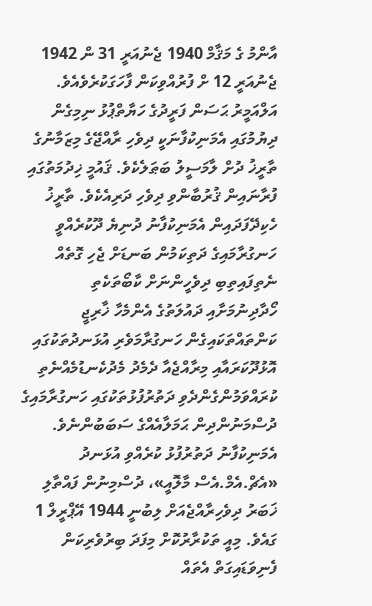އާންމު ގެ މަޤާމް 1940 ޖެނުއަރީ 31 ން 1942 ޖެނުއަރީ 12 ށް ފުރުއްވިކަން ފާހަގަކުރެވެއެވެ.
އަލްއަމީރު ޙަސަން ފަރީދުގެ ހަޔާތްޕުޅު ނިމިގެން ދިޔުމުގައި އެމަނިކުފާނަކީ ދިވެހި ރާއްޖޭގެ މިޒަމާނުގެ ތާރީޚު ދުށް ލާމަސީލު ބަޠަލެކެވެ. ޤައުމީ ޚިދުމަތުގައި ފުރާނައިން ޤުރުބާންވި ދިވެހި ދަރިއެކެވެ. ތާރީޚު ހެކިދޭފަދައިން އެމަނިކުފާނު ދުނިޔެ ދޫކުރެއްވީ ހަނގުރާމައިގެ ދަތިކަމުން ބަނޑަށް ޖެހި ގޮތެއް ނެތިފައިތިބި ދިވެހީންނަށް ކާބޯތަކެތި ހޯދާދިނުމަށާއި ދައުލަތުގެ އެންމެހާ ޚާރިޖީ ކަންތައްތަކައިގެން ހަނގުރާމަވެރި އުޅަނދުތަކުގައި އޮޅުދޫކަރައާއި މިރާއްޖެއާ ދެމެދު މެދުކެނޑުމެއްނެތި ކުރައްވަމުންގެންދެވި ދަތުރުފުޅުތަކުގައި ހަނގުރާމައިގެ ދުސްމަނުންދިން ޙަމަލާއެއްގެ ސަބަބުންނެވެ. އެމަނިކުފާނު ދަތުރުފުޅު ކުރެއްވި އުޅަނދު «އެޗް.އެމް.އެސް މާލޮއީ»، ދުސްމިނުން ފައްތާލި ޚަބަރު ދިވެހިރާއްޖެއަށް ލިބުނީ 1944 އޭޕްރީލް 1 ގައެވެ. މިއީ ތަކުރާރުކޮށް މިފަދަ ބިރުވެރިކަން ފެނިވަޑައިގަތް އެތައް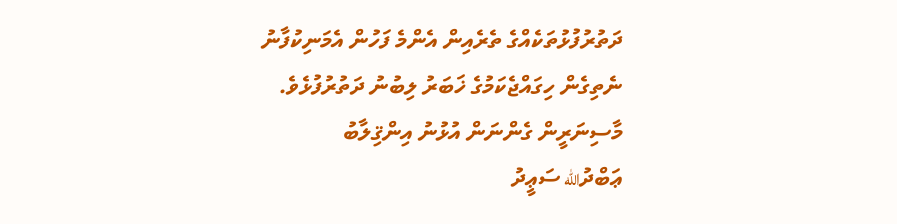ދަތުރުފުޅުތަކެއްގެ ތެރެއިން އެންމެ ފަހުން އެމަނިކުފާނު ނެތިގެން ހިގައްޖެކަމުގެ ޚަބަރު ލިބުނު ދަތުރުފުޅެވެ.
މާސިނަރީން ގެންނަން އުޅުނު އިންޤިލާބު
ޢަބްދުالله ސަޢީދު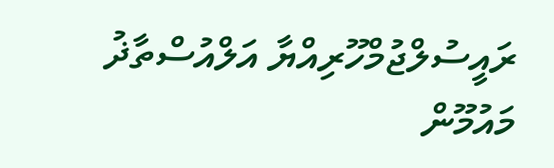ރައީސުލްޖުމްހޫރިއްޔާ އަލްއުސްތާޛު މައުމޫން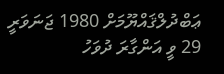ޢަބްދުލްޤައްޔޫމަށް 1980 ޖަނަވަރީ 29 ވީ އަންގާރަ ދުވަހު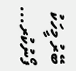ބޭރު މީހަކު ފޯނުކުރ...